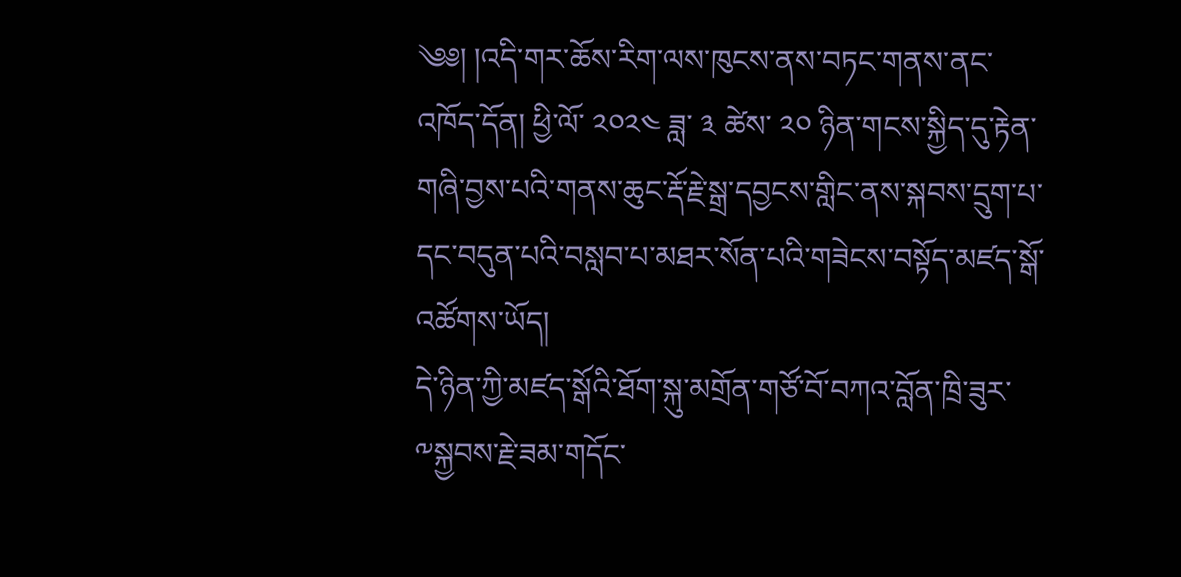༄༅། །འདི་གར་ཆོས་རིག་ལས་ཁུངས་ནས་བཏང་གནས་ནང་འཁོད་དོན། ཕྱི་ལོ་ ༢༠༢༤ ཟླ་ ༣ ཚེས་ ༢༠ ཉིན་གངས་སྐྱིད་དུ་རྟེན་གཞི་བྱས་པའི་གནས་ཆུང་རྡོ་རྗེ་སྒྲ་དབྱངས་གླིང་ནས་སྐབས་དྲུག་པ་དང་བདུན་པའི་བསླབ་པ་མཐར་སོན་པའི་གཟེངས་བསྟོད་མཛད་སྒོ་འཚོགས་ཡོད།
དེ་ཉིན་ཀྱི་མཛད་སྒོའི་ཐོག་སྐུ་མགྲོན་གཙོ་བོ་བཀའ་བློན་ཁྲི་ཟུར་༸སྐྱབས་རྗེ་ཟམ་གདོང་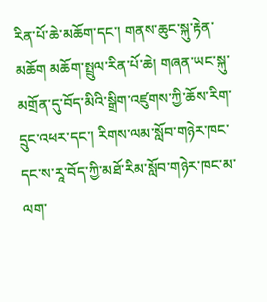རིན་པོ་ཆེ་མཆོག་དང་། གནས་ཆུང་སྐུ་རྟེན་མཆོག མཆོག་སྤྲུལ་རིན་པོ་ཆེ། གཞན་ཡང་སྐུ་མགྲོན་དུ་བོད་མིའི་སྒྲིག་འཛུགས་ཀྱི་ཆོས་རིག་དྲུང་འཕར་དང་། རིགས་ལམ་སློབ་གཉེར་ཁང་དང་ས་རཱ་བོད་ཀྱི་མཐོ་རིམ་སློབ་གཉེར་ཁང་མ་ལག་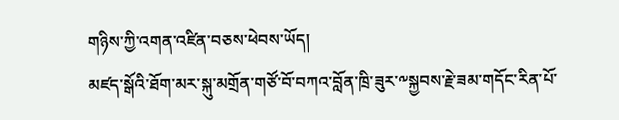གཉིས་ཀྱི་འགན་འཛིན་བཅས་ཕེབས་ཡོད།
མཛད་སྒོའི་ཐོག་མར་སྐུ་མགྲོན་གཙོ་བོ་བཀའ་བློན་ཁྲི་ཟུར་༸སྐྱབས་རྗེ་ཟམ་གདོང་རིན་པོ་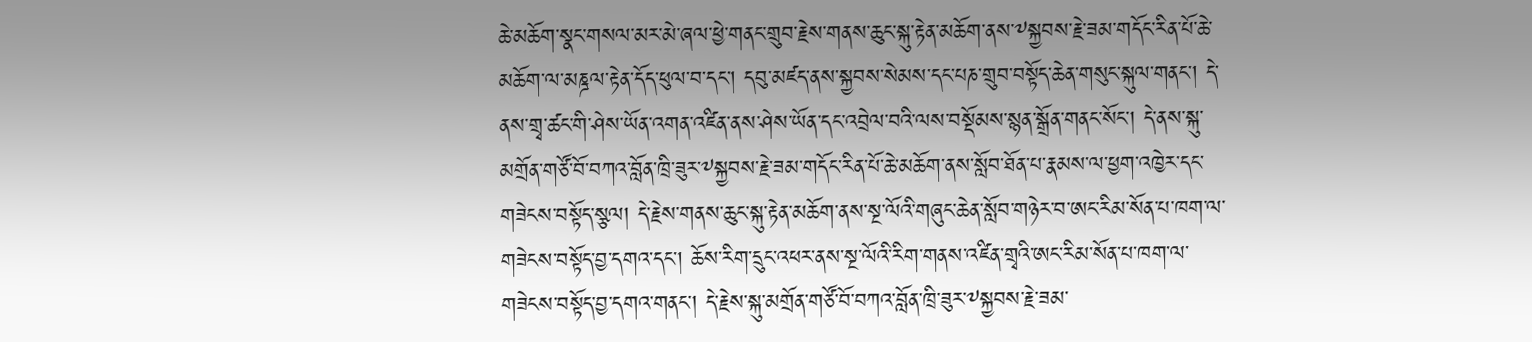ཆེ་མཆོག་སྣང་གསལ་མར་མེ་ཞལ་ཕྱེ་གནང་གྲུབ་རྗེས་གནས་ཆུང་སྐུ་རྟེན་མཆོག་ནས་༸སྐྱབས་རྗེ་ཟམ་གདོང་རིན་པོ་ཆེ་མཆོག་ལ་མཎྜལ་རྟེན་དོད་ཕུལ་བ་དང་། དབུ་མཛད་ནས་སྐྱབས་སེམས་དང་པཎ་གྲུབ་བསྟོད་ཆེན་གསུང་སྐུལ་གནང་། དེ་ནས་གྲྭ་ཚང་གི་ཤེས་ཡོན་འགན་འཛིན་ནས་ཤེས་ཡོན་དང་འབྲེལ་བའི་ལས་བསྡོམས་སྙན་སྒྲོན་གནང་སོང་། དེ་ནས་སྐུ་མགྲོན་གཙོ་བོ་བཀའ་བློན་ཁྲི་ཟུར་༸སྐྱབས་རྗེ་ཟམ་གདོང་རིན་པོ་ཆེ་མཆོག་ནས་སློབ་ཐོན་པ་རྣམས་ལ་ཕྱག་འཁྱེར་དང་གཟེངས་བསྟོད་སྩལ། དེ་རྗེས་གནས་ཆུང་སྐུ་རྟེན་མཆོག་ནས་སྔ་ལོའི་གཞུང་ཆེན་སློབ་གཉེར་བ་ཨང་རིམ་སོན་པ་ཁག་ལ་གཟེངས་བསྟོད་བྱ་དགའ་དང་། ཆོས་རིག་དྲུང་འཕར་ནས་སྔ་ལོའི་རིག་གནས་འཛིན་གྲྭའི་ཨང་རིམ་སོན་པ་ཁག་ལ་གཟེངས་བསྟོད་བྱ་དགའ་གནང་། དེ་རྗེས་སྐུ་མགྲོན་གཙོ་བོ་བཀའ་བློན་ཁྲི་ཟུར་༸སྐྱབས་རྗེ་ཟམ་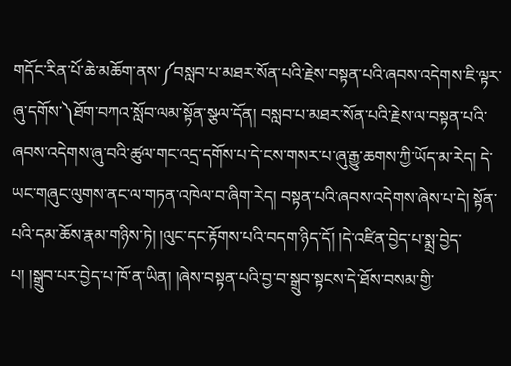གདོང་རིན་པོ་ཆེ་མཆོག་ནས་༼བསླབ་པ་མཐར་སོན་པའི་རྗེས་བསྟན་པའི་ཞབས་འདེགས་ཇི་ལྟར་ཞུ་དགོས་༽ཐོག་བཀའ་སློབ་ལམ་སྟོན་སྩལ་དོན། བསླབ་པ་མཐར་སོན་པའི་རྗེས་ལ་བསྟན་པའི་ཞབས་འདེགས་ཞུ་བའི་ཚུལ་གང་འདྲ་དགོས་པ་དེ་ངས་གསར་པ་ཞུ་རྒྱུ་ཆགས་ཀྱི་ཡོད་མ་རེད། དེ་ཡང་གཞུང་ལུགས་ནང་ལ་གཏན་འཁེལ་བ་ཞིག་རེད། བསྟན་པའི་ཞབས་འདེགས་ཞེས་པ་དེ། སྟོན་པའི་དམ་ཆོས་རྣམ་གཉིས་ཏེ། །ལུང་དང་རྟོགས་པའི་བདག་ཉིད་དོ། །དེ་འཛིན་བྱེད་པ་སྨྲ་བྱེད་པ། །སྒྲུབ་པར་བྱེད་པ་ཁོ་ན་ཡིན། །ཞེས་བསྟན་པའི་བྱ་བ་སྒྲུབ་སྟངས་དེ་ཐོས་བསམ་གྱི་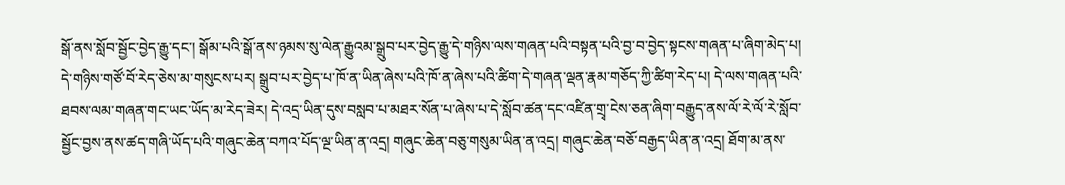སྒོ་ནས་སློབ་སྦྱོང་བྱེད་རྒྱུ་དང་། སྒོམ་པའི་སྒོ་ནས་ཉམས་སུ་ལེན་རྒྱུའམ་སྒྲུབ་པར་བྱེད་རྒྱུ་དེ་གཉིས་ལས་གཞན་པའི་བསྟན་པའི་བྱ་བ་བྱེད་སྟངས་གཞན་པ་ཞིག་མེད་པ། དེ་གཉིས་གཙོ་བོ་རེད་ཅེས་མ་གསུངས་པར། སྒྲུབ་པར་བྱེད་པ་ཁོ་ན་ཡིན་ཞེས་པའི་ཁོ་ན་ཞེས་པའི་ཚིག་དེ་གཞན་ལྡན་རྣམ་གཅོད་ཀྱི་ཚིག་རེད་པ། དེ་ལས་གཞན་པའི་ཐབས་ལམ་གཞན་གང་ཡང་ཡོད་མ་རེད་ཟེར། དེ་འདྲ་ཡིན་དུས་བསླབ་པ་མཐར་སོན་པ་ཞེས་པ་དེ་སློབ་ཚན་དང་འཛིན་གྲྭ་ངེས་ཅན་ཞིག་བརྒྱུད་ནས་ལོ་རེ་ལོ་རེ་སློབ་སྦྱོང་བྱས་ནས་ཚད་གཞི་ཡོད་པའི་གཞུང་ཆེན་བཀའ་པོད་ལྔ་ཡིན་ན་འདྲ། གཞུང་ཆེན་བཅུ་གསུམ་ཡིན་ན་འདྲ། གཞུང་ཆེན་བཅོ་བརྒྱད་ཡིན་ན་འདྲ། ཐོག་མ་ནས་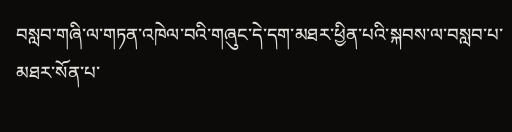བསླབ་གཞི་ལ་གཏན་འཁེལ་བའི་གཞུང་དེ་དག་མཐར་ཕྱིན་པའི་སྐབས་ལ་བསླབ་པ་མཐར་སོན་པ་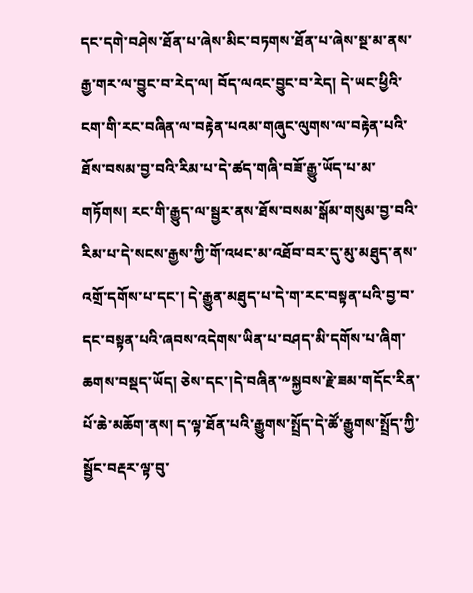དང་དགེ་བཤེས་ཐོན་པ་ཞེས་མིང་བཏགས་ཐོན་པ་ཞེས་སྔ་མ་ནས་རྒྱ་གར་ལ་བྱུང་བ་རེད་ལ། བོད་ལའང་བྱུང་བ་རེད། དེ་ཡང་ཕྱིའི་ངག་གི་རང་བཞིན་ལ་བརྟེན་པའམ་གཞུང་ལུགས་ལ་བརྟེན་པའི་ཐོས་བསམ་བྱ་བའི་རིམ་པ་དེ་ཚད་གཞི་བཟོ་རྒྱུ་ཡོད་པ་མ་གཏོགས། རང་གི་རྒྱུད་ལ་སྦྱར་ནས་ཐོས་བསམ་སྒོམ་གསུམ་བྱ་བའི་རིམ་པ་དེ་སངས་རྒྱས་ཀྱི་གོ་འཕང་མ་འཐོབ་བར་དུ་མུ་མཐུད་ནས་འགྲོ་དགོས་པ་དང་། དེ་རྒྱུན་མཐུད་པ་དེ་ག་རང་བསྟན་པའི་བྱ་བ་དང་བསྟན་པའི་ཞབས་འདེགས་ཡིན་པ་བཤད་མི་དགོས་པ་ཞིག་ཆགས་བསྡད་ཡོད། ཅེས་དང་།དེ་བཞིན་༸སྐྱབས་རྗེ་ཟམ་གདོང་རིན་པོ་ཆེ་མཆོག་ནས། ད་ལྟ་ཐོན་པའི་རྒྱུགས་སྤྲོད་དེ་ཚོ་རྒྱུགས་སྤྲོད་ཀྱི་སྦྱོང་བརྡར་ལྟ་བུ་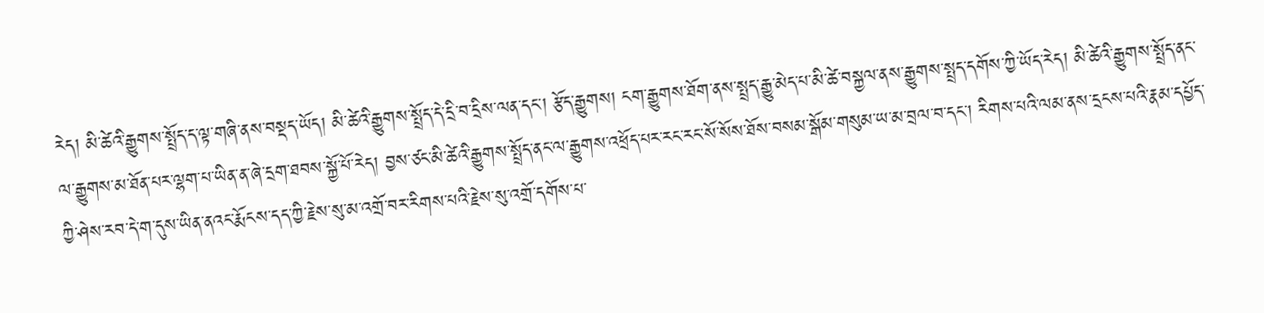རེད། མི་ཚེའི་རྒྱུགས་སྤྲོད་ད་ལྟ་གཞི་ནས་བསྡད་ཡོད། མི་ཚེའི་རྒྱུགས་སྤྲོད་དེ་དྲི་བ་དྲིས་ལན་དང་། རྩོད་རྒྱུགས། ངག་རྒྱུགས་ཐོག་ནས་སྤྲད་རྒྱུ་མེད་པ་མི་ཚེ་བསྐྱལ་ནས་རྒྱུགས་སྤྲད་དགོས་ཀྱི་ཡོད་རེད། མི་ཚེའི་རྒྱུགས་སྤྲོད་ནང་ལ་རྒྱུགས་མ་ཐོན་པར་ལྷག་པ་ཡིན་ན་ཞེ་དྲག་ཐབས་སྐྱོ་པོ་རེད། བྱས་ཙང་མི་ཚེའི་རྒྱུགས་སྤྲོད་ནང་ལ་རྒྱུགས་འཕྲོད་པར་རང་རང་སོ་སོས་ཐོས་བསམ་སྒོམ་གསུམ་ཡ་མ་བྲལ་བ་དང་། རིགས་པའི་ལམ་ནས་དྲངས་པའི་རྣམ་དཔྱོད་ཀྱི་ཤེས་རབ་དེ་ག་དུས་ཡིན་ནའང་རྨོངས་དད་ཀྱི་རྗེས་སུ་མ་འགྲོ་བར་རིགས་པའི་རྗེས་སུ་འགྲོ་དགོས་པ་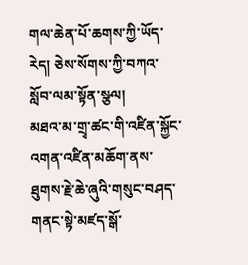གལ་ཆེན་པོ་ཆགས་ཀྱི་ཡོད་རེད། ཅེས་སོགས་ཀྱི་བཀའ་སློབ་ལམ་སྟོན་སྩལ།
མཐའ་མ་གྲྭ་ཚང་གི་འཛིན་སྐྱོང་འགན་འཛིན་མཆོག་ནས་ཐུགས་རྗེ་ཆེ་ཞུའི་གསུང་བཤད་གནང་སྟེ་མཛད་སྒོ་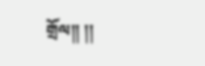གྲོལ།། །།